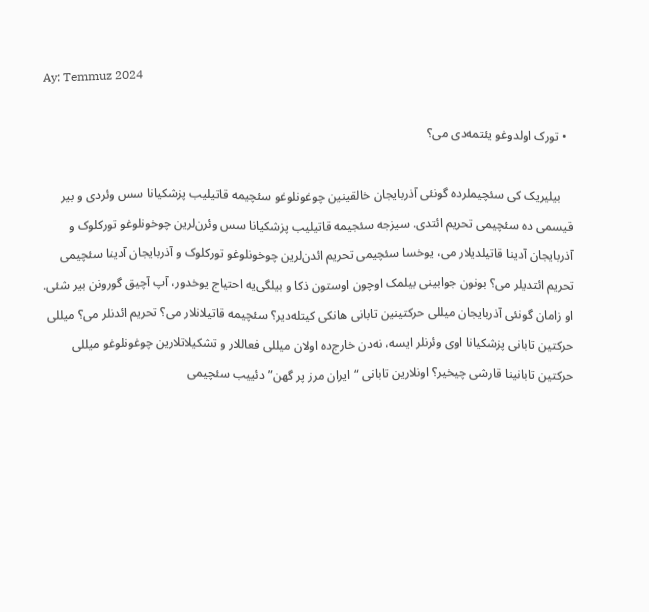Ay: Temmuz 2024

  • تورک اولدوغو یئتمه‌دی می؟

    بیلیریک کی سئچیملرده گونئی آذربایجان خالقینین چوغونلوغو سئچیمه قاتیلیب پزشکیانا سس وئردی و بیر قیسمی ده سئچیمی تحریم ائتدی. سیزجه سئجیمه قاتیلیب پزشکیانا سس وئرن‌لرین چوخونلوغو تورکلوک و آذربایجان آدینا قاتیلدیلار می، یوخسا سئچیمی تحریم ائدن‌لرین چوخونلوغو تورکلوک و آذربایجان آدینا سئچیمی تحریم ائتدیلر می؟ بونون جوابینی بیلمک اوچون اوستون ذکا و بیلگی‌یه احتیاج یوخدور، آپ آچیق گورونن بیر شئی. او زامان گونئی آذربایجان میللی حرکتینین تابانی هانکی کیتله‌دیر؟ سئچیمه قاتیلانلار می؟ تحریم ائدنلر می؟ میللی حرکتین تابانی پزشکیانا اوی وئرنلر ایسه، نه‌دن خارج‌ده اولان میللی فعاللار و تشکیلاتلارین چوغونلوغو میللی حرکتین تابانینا قارشی چیخیر؟ اونلارین تابانی “ایران مرز پر گهن” دئییب سئچیمی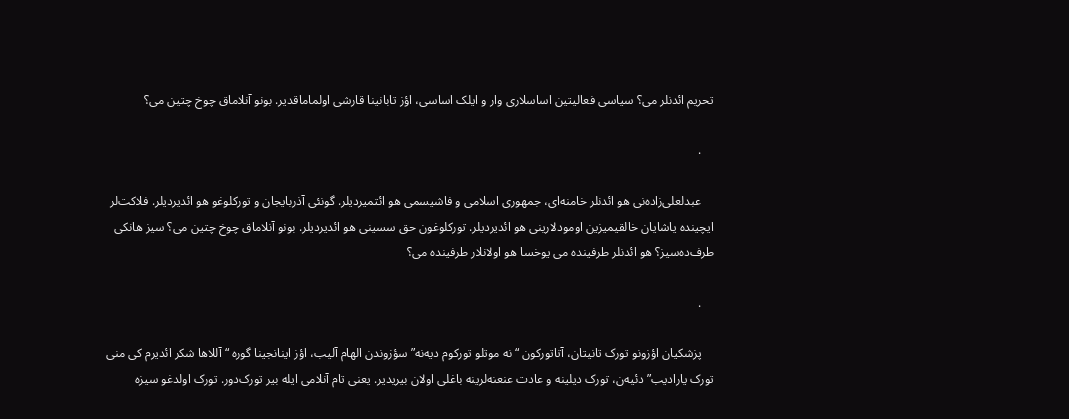تحریم ائدنلر می؟ سیاسی فعالیتین اساسلاری وار و ایلک اساسی، اؤز تابانینا قارشی اولماماقدیر. بونو آنلاماق چوخ چتین می؟

    .

    عبدلعلی‌زاده‌نی هو ائدنلر خامنه‌ای، جمهوری اسلامی و فاشیسمی هو ائتمیردیلر. گونئی آذربایجان و تورکلوغو هو ائدیردیلر. فلاکت‌لر ایچینده یاشایان خالقیمیزین اومودلارینی هو ائدیردیلر. تورکلوغون حق سسینی هو ائدیردیلر. بونو آنلاماق چوخ چتین می؟ سیز هانکی طرف‌ده‌سیز؟ هو ائدنلر طرفینده می یوخسا هو اولانلار طرفینده می؟

    .

    پزشکیان اؤزونو تورک تانیتان، آتاتورکون “نه موتلو تورکوم دیه‌نه” سؤزوندن الهام آلیب، اؤز اینانجینا گوره “ آللاها شکر ائدیرم کی منی تورک یارادیب” دئیه‌ن، تورک دیلینه و عادت عنعنه‌لرینه باغلی اولان بیریدیر. یعنی تام آنلامی ایله بیر تورک‌دور. تورک اولدغو سیزه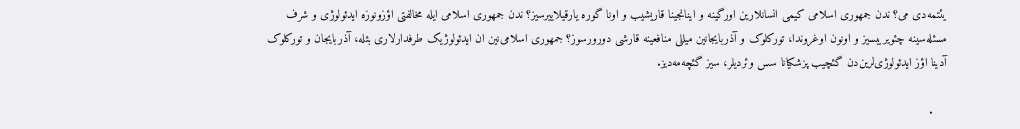یئتمه‌دی می؟ ندن جمهوری اسلامی کیمی انسانلارین اورگینه و اینانجینا قاریشیب و اونا گوره یارقیلاییرسیز؟ ندن جمهوری اسلامی ایله مخالفتی اؤزونوزه ایدئولوژی و شرف مسئله‌سینه چئویریبسیز و اونون اوغروندا، تورکلوک و آذربایجانین میللی منافعینه قارشی دورورسوز؟ جمهوری اسلامی‌نین ان ایدئولوژیک طرفدارلاری بئله، آذربایجان و تورکلوک آدینا اؤز ایدئولوژی‌لرین‌دن گئچیب پزشکیانا سس وئردیلر، سیز گئچه‌مه‌دیز.

    .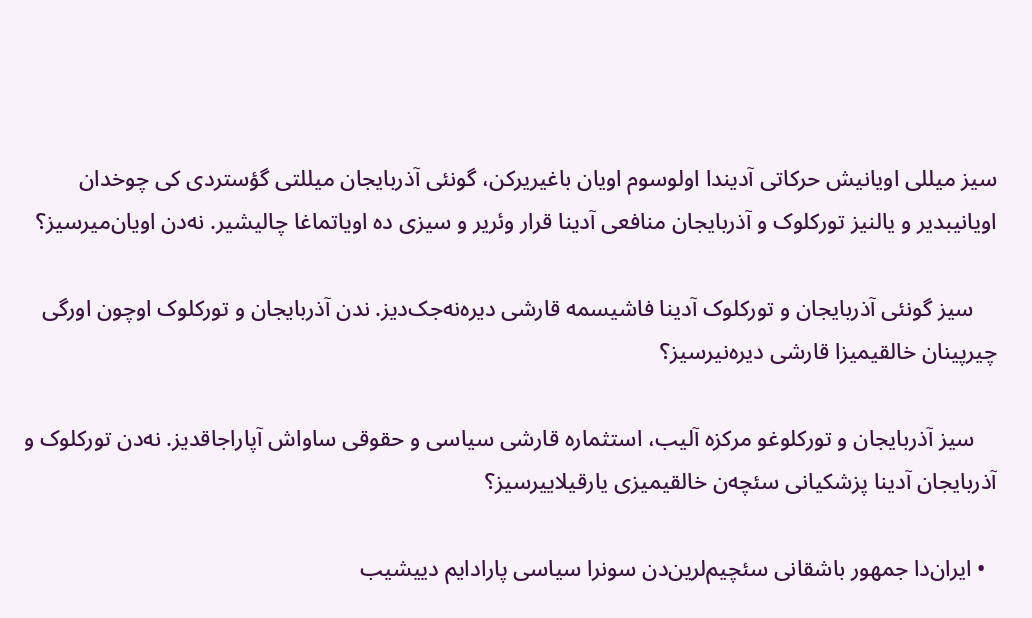سیز میللی اویانیش حرکاتی آدیندا اولوسوم اویان باغیریرکن، گونئی آذربایجان میللتی گؤستردی کی چوخدان اویانیبدیر و یالنیز تورکلوک و آذربایجان منافعی آدینا قرار وئریر و سیزی ده اویاتماغا چالیشیر. نه‌دن اویان‌میرسیز؟

    سیز گونئی آذربایجان و تورکلوک آدینا فاشیسمه قارشی دیره‌نه‌جک‌دیز. ندن آذربایجان و تورکلوک اوچون اورگی چیرپینان خالقیمیزا قارشی دیره‌نیرسیز؟

    سیز آذربایجان و تورکلوغو مرکزه آلیب، استثماره قارشی سیاسی و حقوقی ساواش آپاراجاقدیز. نه‌دن تورکلوک و آذربایجان آدینا پزشکیانی سئچه‌ن خالقیمیزی یارقیلاییرسیز؟

  • ایران‌دا جمهور باشقانی سئچیم‌لرین‌دن سونرا سیاسی پارادایم دییشیب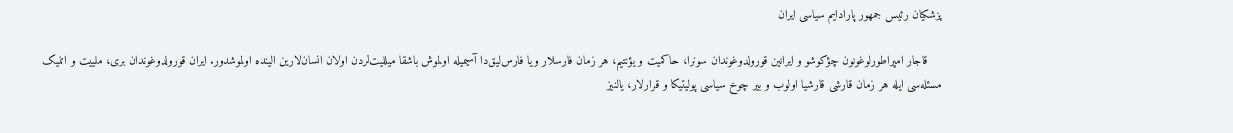پزشکیان رئیس جمهور پارادایم سیاسی ایران

    قاجار امپراطورلوغونون چؤکوشو و ایرانین قورولدوغوندان سونرا، حاکمیت و یؤنتیم، هر زمان فارسلار ویا فارس‌لیق‌دا آسیمیله اولموش باشقا میللیت‌لردن اولان انسان‌لارین الینده اولموشدور. ایران‌ قورولدوغوندان بری، ملییت و اتنیک مسئله‌سی ایله هر زمان قارشی قارشیا اولوب و بیر چوخ سیاسی پولیتیکا و قرارلار، یالنیز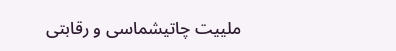ملییت چاتیشماسی و رقابتی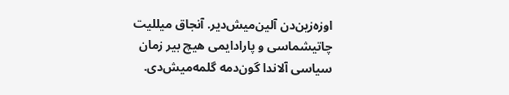اوزه‌زین‌دن آلین‌میش‌دیر. آنجاق میللیت چاتیشماسی و پارادایمی هیچ بیر زمان سیاسی آلاندا گون‌دمه گلمه‌میش‌دی.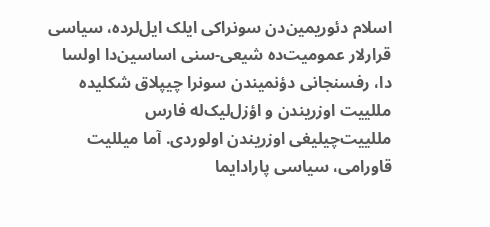اسلام دئوریمین‌دن سونراکی ایلک ایل‌لرده، سیاسی قرارلار عمومیت‌ده شیعی-سنی اساسین‌دا اولسا دا، رفسنجانی دؤنمیندن سونرا چیپلاق شکلیده مللییت اوزریندن و اؤزل‌لیک‌له فارس مللییت‌چیلیغی اوزریندن اولوردی. آما میللیت قاورامی، سیاسی پارادایما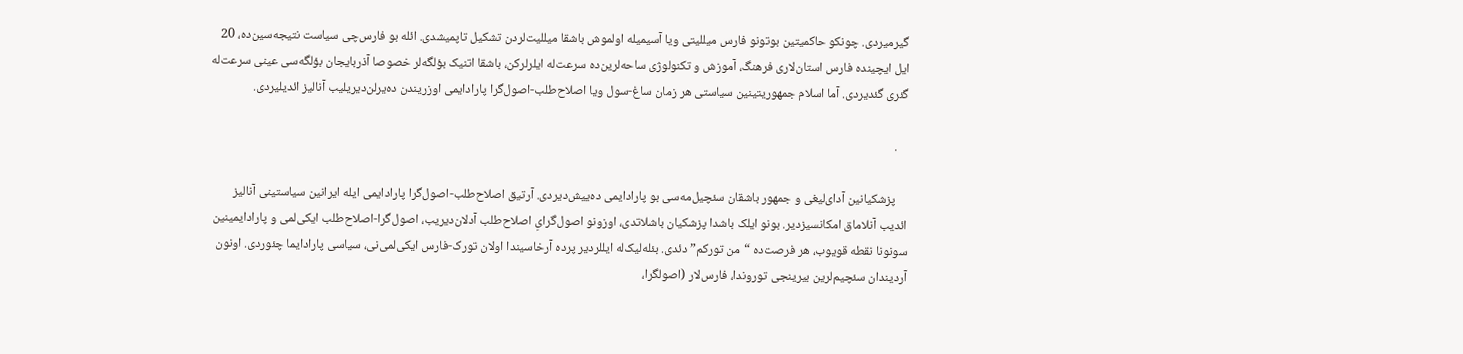گیرمیردی. چونکو حاکمیتین بوتونو فارس میللیتی ویا آسیمیله اولموش باشقا میللیت‌لردن تشکیل تاپمیشدی. ائله بو فارس‌چی سیاست نتیجه‌سین‌ده، 20 ایل ایچینده فارس استان‌لاری فرهنگ، آموزش و تکنولوژی ساحه‌لرین‌ده سرعت‌له ایلرلرکن، باشقا اتنیک بؤلگه‌لر خصوصا آذربایجان بؤلگه‌سی عینی سرعت‌له گئری گئدیردی. آما اسلام جمهوریتینین سیاستی هر زمان ساغ-سول ویا اصلاح‌طلب-اصول‌گرا پارادایمی اوزریندن ده‌یرلن‌دیریلیب آنالیز ائدیلیردی.

    .

    پزشکیانین آدای‌لیغی و جمهور باشقان سئچیل‌مه‌سی بو پارادایمی ده‌ییش‌دیردی. آرتیق اصلاح‌طلب-اصول‌گرا پارادایمی ایله ایرانین سیاستینی آنالیز ائدیب آنلاماق امکانسیزدیر. بونو ایلک باشدا پزشکیان باشلاتدی، اوزونو اصول‌گرایِ اصلاح‌طلب آدلان‌دیریب، اصول‌گرا-اصلاح‌طلب ایکی‌لمی و پارادایمینین سونونا نقطه قویوب، هر فرصت‌ده “من تورکم” دئدی. بئله‌لیک‌له ایللردیر پرده آرخاسیندا اولان تورک-فارس ایکی‌لمی‌نی، سیاسی پارادایما چئوردی. اونون آردیندان سئچیم‌لرین بیرینجی توروندا، فارس‌لار (اصولگرا،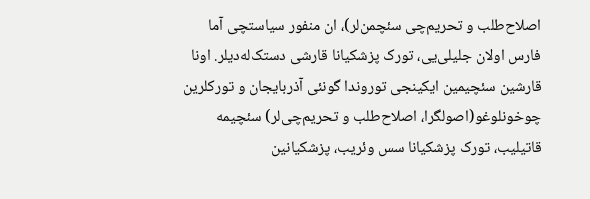اصلاح‌طلب و تحریم‌چی سئچمن‌لر)، ان منفور سیاستچی آما فارس اولان جلیلی‌یی، تورک پزشکیانا قارشی دستک‌له‌دیلر. اونا قارشین سئچیمین ایکینجی توروندا گونئی آذربایجان و تورکلرین چوخونلوغو(اصولگرا، اصلاح‌طلب و تحریم‌چی‌لر) سئچیمه قاتیلیب، تورک پزشکیانا سس وئریب، پزشکیانین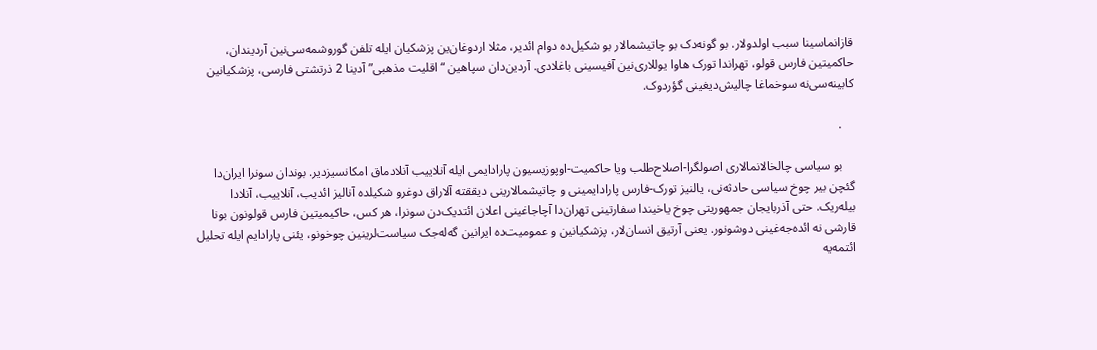قازانماسینا سبب اولدولار. بو گونه‌دک بو چاتیشمالار بو شکیل‌ده دوام ائدیر، مثلا اردوغان‌ین پزشکیان ایله تلفن گوروشمه‌سی‌نین آردیندان، حاکمیتین فارس قولو، تهراندا تورک هاوا یوللاری‌نین آفیسینی باغلادی. آردین‌دان سپاهین “اقلیت مذهبی” آدینا 2 ذرتشتی فارسی، پزشکیانین کابینه‌سی‌نه سوخماغا چالیش‌دیغینی گؤردوک.

    .

    بو سیاسی چالخالانمالاری اصولگرا-اصلاح‌طلب ویا حاکمیت-اوپوزیسیون پارادایمی ایله آنلاییب آنلادماق امکانسیزدیر. بوندان سونرا ایران‌دا گئچن بیر چوخ سیاسی حادثه‌نی، یالنیز تورک-فارس پارادایمینی و چاتیشمالارینی دیققته آلاراق دوغرو شکیلده آنالیز ائدیب، آنلاییب، آنلادا بیله‌ریک. حتی آذربایجان جمهوریتی چوخ یاخیندا سفارتینی تهران‌دا آچاجاغینی اعلان ائتدیک‌دن سونرا، هر کس، حاکیمیتین فارس قولونون بونا قارشی نه ائده‌جه‌غینی دوشونور. یعنی آرتیق انسان‌لار، پزشکیانین و عمومیت‌ده ایرانین گه‌له‌جک سیاست‌لرینین چوخونو، یئنی پارادایم ایله تحلیل ائتمه‌یه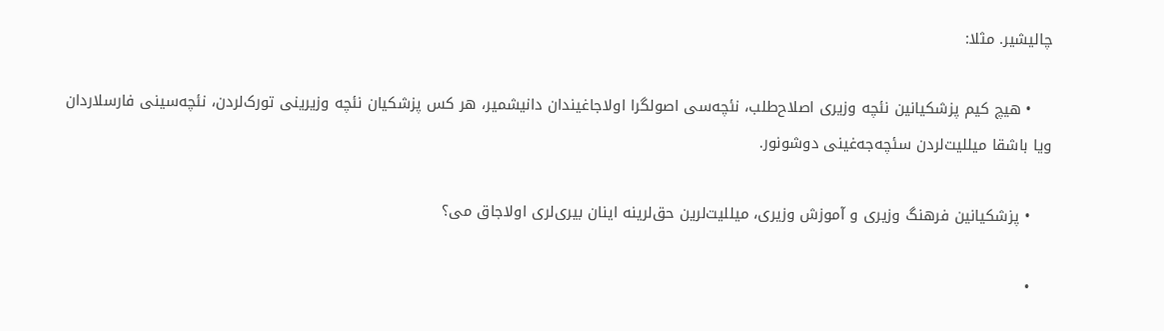چالیشیر. مثلا:

    • هیچ کیم پزشکیانین نئچه وزیری اصلاح‌طلب، نئچه‌سی اصولگرا اولاجاغیندان دانیشمیر، هر کس پزشکیان نئچه وزیرینی تورک‌لردن، نئچه‌سینی فارسلاردان ویا باشقا میللیت‌لردن سئچه‌جه‌غینی دوشونور.

    • پزشکیانین فرهنگ وزیری و آموزش وزیری، میللیت‌لرین حق‌لرینه اینان بیری‌لری اولاجاق می؟

    •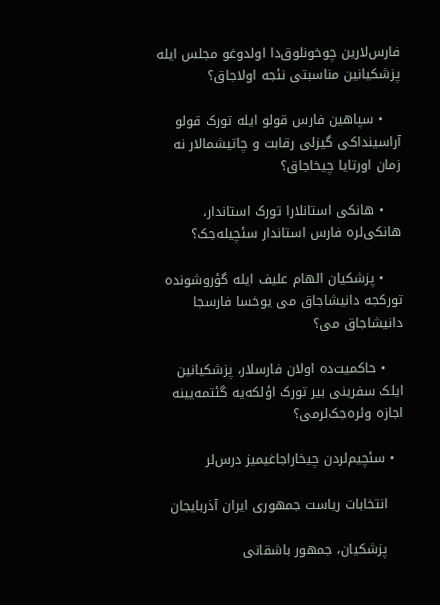فارس‌لارین چوخونلوق‌دا اولدوغو مجلس ایله‌ پزشکیانین مناسبتی نئجه اولاجاق؟

    • سپاهین فارس قولو ایله تورک قولو آراسینداکی گیزلی رقابت و چاتیشمالار نه زمان اورتایا چیخاجاق؟

    • هانکی استانلارا تورک استاندار، هانکی‌لره فارس استاندار سئچیله‌جک؟

    • پزشکیان الهام علیف ایله گؤروشونده تورکجه دانیشاجاق می یوخسا فارسجا دانیشاجاق می؟

    • حاکمیت‌ده اولان فارسلار، پزشکیانین ایلک سفرینی بیر تورک اؤلکه‌یه گئتمه‌یینه اجازه وئره‌جک‌لرمی؟

  • سئچیم‌لردن چیخاراجاغیمیز درس‌لر

    انتخابات ریاست جمهوری ایران آذربایجان

    پزشکیان، جمهور باشقانی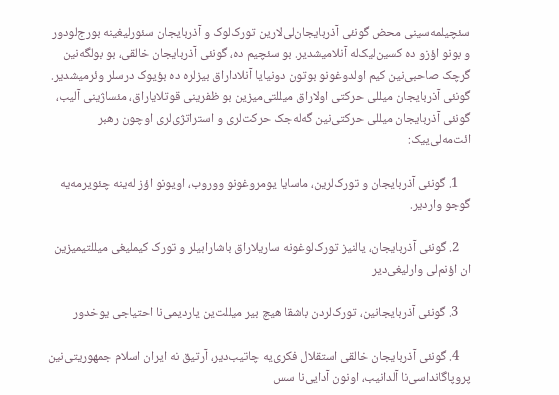سئچیلمه‌سینی محض گونئی آذربایجان‌لی‌لارین تورک‌لوک و آذربایجان سئورلیغینه بورج‌لودور و بونو اؤزو ده کسین‌لیک‌له آنلامیشدیر. بو سئچیم ده، گونئی آذربایجان خالقی، بو بولگه‌نین گرچک صاحبی‌نین کیم اولدوغونو بوتون دونیایا آنلاداراق بیزلره ده بؤیوک درسلر وئرمیشدیر‌. گونئی آذربایجان میللی حرکتی اولاراق میللتی‌میزین بو ظفرینی‌ قوتلایاراق، مئساژینی آلیب، گونئی آذربایجان میللی حرکتی‌نین گه‌له‌جک حرکت‌لری و استراتژی‌لری اوچون رهبر ائت‌مه‌لی‌ییک:

    1. گونئی آذربایجان و تورک‌لرین، ماسایا یومروغونو ووروب، اویونو اؤز له‌ینه چئویرمه‌یه گوجو واردیر.

    2. گونئی آذربایجان، یالنیز تورک‌لوغونه ساریلاراق باشارابیلر و تورک کیملیغی میللتیمیزین ان اؤنم‌لی وارلیغی‌دیر

    3. گونئی آذربایجانین، تورک‌لردن باشقا هیچ بیر میللت‌ین یاردیمی‌نا احتیاجی یوخدور

    4. گونئی آذربایجان خالقی استقلال فکری‌یه چاتیب‌دیر، آرتیق نه ایران اسلام جمهوریتی‌نین پروپاگانداسی‌نا آلدانیب، اونون آدایی‌نا سس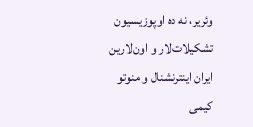وئریر، نه ده اوپوزیسیون تشکیلات‌لار و اون‌لارین ایران اینترنشنال و منوتو کیمی‌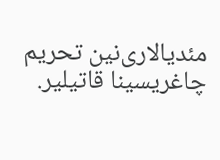مئدیالاری‌نین تحریم چاغریسینا قاتیلیر.